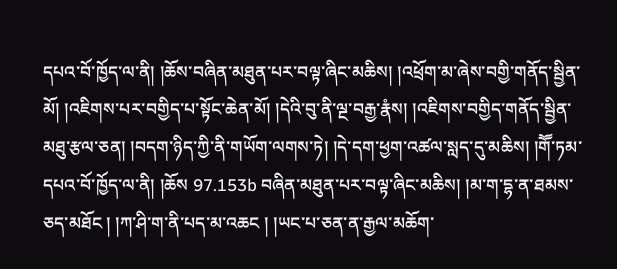དཔའ་བོ་ཁྱོད་ལ་ནི། །ཆོས་བཞིན་མཐུན་པར་བལྟ་ཞིང་མཆིས། །འཕྲོག་མ་ཞེས་བགྱི་གནོད་སྦྱིན་མོ། །འཇིགས་པར་བགྱིད་པ་སྟོང་ཆེན་མོ། །དེའི་བུ་ནི་ལྔ་བརྒྱ་རྣཾས། །འཇིགས་བགྱིད་གནོད་སྦྱིན་མཐུ་རྩལ་ཅན། །བདག་ཉིད་ཀྱི་ནི་གཡོག་ལགས་ཏེ། །དེ་དག་ཕྱག་འཚལ་སླད་དུ་མཆིས། །གཽ་ཏམ་དཔའ་བོ་ཁྱོད་ལ་ནི། །ཆོས 97.153b བཞིན་མཐུན་པར་བལྟ་ཞིང་མཆིས། །མ་ག་དྷ་ན་ཐམས་ཅད་མཐོང ། །ཀ་ཤི་ག་ནི་པད་མ་འཆང ། །ཡང་པ་ཅན་ན་རྒྱལ་མཆོག་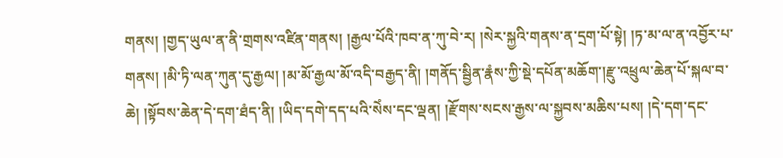གནས། །གྱད་ཡུལ་ན་ནི་གྲགས་འཛིན་གནས། །རྒྱལ་པོའི་ཁབ་ན་ཀུ་བེ་ར། །སེར་སྐྱའི་གནས་ན་དྲག་པོ་སྟེ། །ཏ་མ་ལ་ན་འབྱོར་པ་གནས། །མི་ཏི་ལན་ཀུན་དུ་རྒྱལ། །མ་མོ་རྒྱལ་མོ་འདི་བརྒྱད་ནི། །གནོད་སྦྱིན་རྣཾས་ཀྱི་སྡེ་དཔོན་མཆོག་།རྫུ་འཕྲུལ་ཆེན་པོ་སྐལ་བ་ཆེ། །སྟོབས་ཆེན་དེ་དག་ཐཾད་ནི། །ཡིད་དགེ་དད་པའི་སེཾས་དང་ལྡན། །རྫོགས་སངས་རྒྱས་ལ་སྐྱབས་མཆིས་པས། །དེ་དག་དང་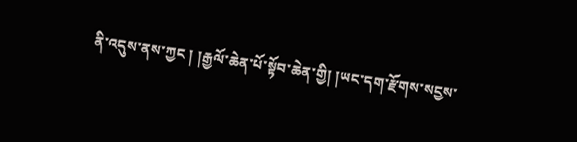ནི་འདུས་ནས་ཀྱང ། །རྒྱལོ་ཆེན་པོ་སྟོབ་ཆེན་གྱི། །ཡང་དག་རྫོགས་སངྱས་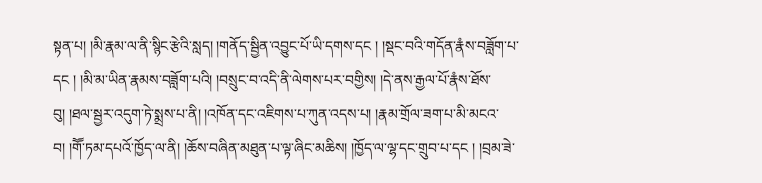སྟན་པ། །མི་རྣམ་ལ་ནི་སྙིང་རྩེའི་སླད། །གནོད་སྦྱིན་འབྱུང་པོ་ཡི་དགས་དང ། །སྡང་བའི་གདོན་རྣཾས་བཟློག་པ་དང ། །མི་མ་ཡིན་རྣམས་བཟློག་པའི། །བསྲུང་བ་འདི་ནི་ལེགས་པར་བགྱིས། །དེ་ནས་རྒྱལ་པོ་རྣཾས་ཐོས་བུ། །ཐལ་སྦྱར་འདུག་ཏེ་སྨྲས་པ་ནི། །འཁོན་དང་འཇིགས་པ་ཀུན་འདས་པ། །རྣམ་གྲོལ་ཟག་པ་མི་མངའ་བ། །གཽ་ཏམ་དཔའོ་ཁྱོད་ལ་ནི། །ཆོས་བཞིན་མཐུན་པ་ལྟ་ཞིང་མཆིས། །ཁྱོད་ལ་ལྷ་དང་གྲུབ་པ་དང ། །བྲམ་ཟེ་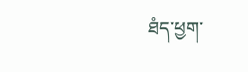ཐཾད་ཕྱག་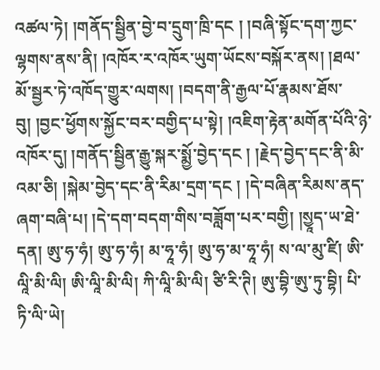འཚལ་ཏེ། །གནོད་སྦྱིན་བྱེ་བ་དྲུག་ཁྲི་དང ། །བཞི་སྟོང་དག་ཀྱང་ལྷགས་ནས་ནི། །འཁོར་ར་འཁོར་ཡུག་ཡོངས་བསྐོར་ནས། །ཐལ་མོ་སྦྱར་ཏེ་འཁོད་གྱུར་ལགས། །བདག་ནི་རྒྱལ་པོ་རྣམས་ཐོས་བུ། །བྱང་ཕྱོགས་སྐྱོང་བར་བགྱིད་པ་སྟེ། །འཇིག་རྟེན་མགོན་པོའི་ཉེ་འཁོར་དུ། །གནོད་སྦྱིན་རྒྱུ་སྐར་སྨྱོ་བྱེད་དང ། །རྗེད་བྱེད་དང་ནི་མི་འམ་ཅི། །སྐེམ་བྱེད་དང་ནི་རིམ་དྲག་དང ། །དེ་བཞིན་རིམས་ནད་ཞག་བཞི་པ། །དེ་དག་བདག་གིས་བཟློག་པར་བགྱི། །སྱཱད་ཡ་ཐེ་དན། ཨུ་ཧ་ཧཾ། ཨུ་ཧ་ཧཾ། མ་ཧཱ་ཧཾ། ཨུ་ཧ་མ་ཧཱ་ཧཾ། ས་ལ་མུ་ཛི། ཨི་ལཱི་མི་ལི། ཨི་ལཱི་མི་ལི། ཀི་ལཱི་མི་ལི། ཙི་རི་ཊི། ཨུ་བྷི་ཨུ་ཏུ་བྷི། པི་ཏི་ལི་ཡེ།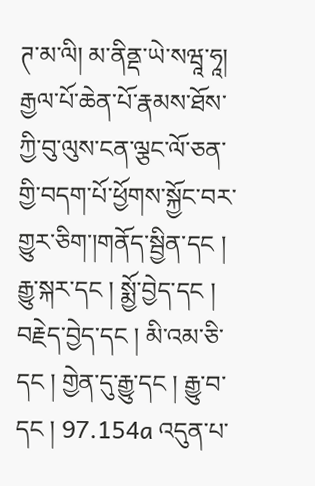ཊ་མ་ལི། མ་ནིནྡ་ཡེ་སཝཱ་ཧཱ། རྒྱལ་པོ་ཆེན་པོ་རྣམས་ཐོས་ཀྱི་བུ་ལུས་ངན་ལྕང་ལོ་ཅན་གྱི་བདག་པོ་ཕྱོགས་སྐྱོང་བར་གྱུར་ཅིག་།གནོད་སྦྱིན་དང ། རྒྱུ་སྐར་དང ། སྨྱོ་བྱེད་དང ། བརྗེད་བྱེད་དང ། མི་འམ་ཅི་དང ། གྱེན་དུ་རྒྱུ་དང ། རྒྱུ་བ་དང ། 97.154a འདུན་པ་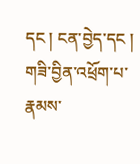དང ། ངན་བྱེད་དང ། གཟི་བྱིན་འཕྲོག་པ་རྣམས་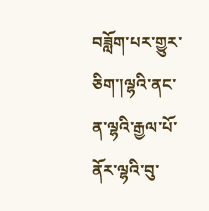བཟློག་པར་གྱུར་ཅིག་།ལྷའི་ནང་ན་ལྷའི་རྒྱལ་པོ་ནོར་ལྷའི་བུ་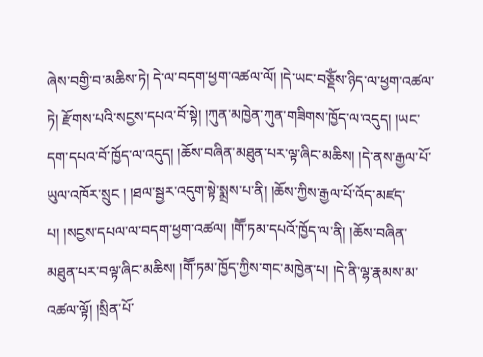ཞེས་བགྱི་བ་མཆིས་ཏེ། དེ་ལ་བདག་ཕྱག་འཚལ་ལོ། །དེ་ཡང་བཅྡོཾས་ཉིད་ལ་ཕྱག་འཚལ་ཏེ། རྫོགས་པའི་སངྱས་དཔའ་བོ་སྟེ། །ཀུན་མཁྱེན་ཀུན་གཟིགས་ཁྱོད་ལ་འདུད། །ཡང་དག་དཔའ་བོ་ཁྱོད་ལ་འདུད། །ཆོས་བཞིན་མཐུན་པར་ལྟ་ཞིང་མཆིས། །དེ་ནས་རྒྱལ་པོ་ཡུལ་འཁོར་སྲུང ། །ཐལ་སྦྱར་འདུག་སྟེ་སྨྲས་པ་ནི། །ཆོས་ཀྱིས་རྒྱལ་པོ་འོད་མཛད་པ། །སངྱས་དཔལ་ལ་བདག་ཕྱག་འཚལ། །གཽ་ཏམ་དཔའོ་ཁྱོད་ལ་ནི། །ཆོས་བཞིན་མཐུན་པར་བལྟ་ཞིང་མཆིས། །གཽ་ཏམ་ཁྱོད་ཀྱིས་གང་མཁྱེན་པ། །དེ་ནི་ལྷ་རྣམས་མ་འཚལ་ལྟོ། །སྲིན་པོ་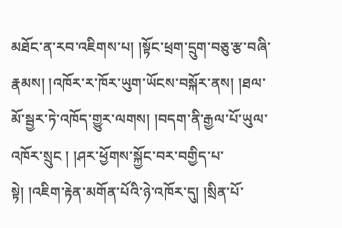མཐོང་ན་རབ་འཇིགས་པ། །སྟོང་ཕྲག་དྲུག་བཅུ་རྩ་བཞི་རྣམས། །འཁོར་ར་ཁོར་ཡུག་ཡོངས་བསྐོར་ནས། །ཐལ་མོ་སྦྱར་ཏེ་འཁོད་གྱུར་ལགས། །བདག་ནི་རྒྱལ་པོ་ཡུལ་འཁོར་སྲུང ། །ཤར་ཕྱོགས་སྐྱོང་བར་བགྱིད་པ་སྟེ། །འཇིག་རྟེན་མགོན་པོའི་ཉེ་འཁོར་དུ། །སྲིན་པོ་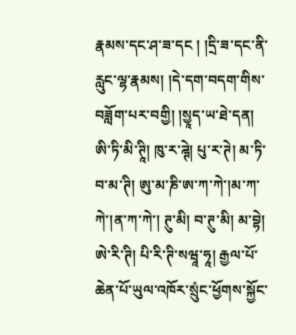རྣམས་དང་ཤ་ཟ་དང ། །དྲི་ཟ་དང་ནི་རླུང་ལྷ་རྣམས། །དེ་དག་བདག་གིས་བཟློག་པར་བགྱི། །སྱཱད་ཡ་ཐེ་དན། ཨི་ཏི་མི་ཊཱི། ཁུ་ར་ཌྚེ། པུ་ར་ཊེ། མ་ཏི་བ་མ་ཊི། ཨུ་མ་ཎི་ཨ་ཀ་ཀེ་།མ་ཀ་ཀེ་།ན་ཀ་ཀེ་། ཊུ་མི། བ་ཊུ་མི། མ་བྷེ། ཨེ་རི་ཊི། པི་རི་ཊི་སཝཱ་ཧཱ། རྒྱལ་པོ་ཆེན་པོ་ཡུལ་འཁོར་སྲུཾང་ཕྱོགས་སྐྱོང་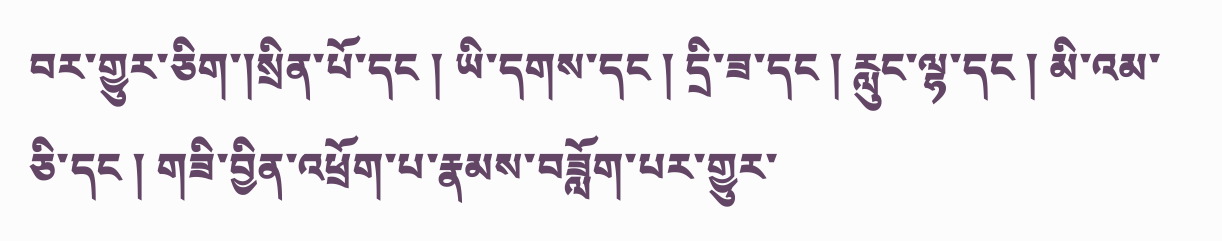བར་གྱུར་ཅིག་།སྲིན་པོ་དང ། ཡི་དགས་དང ། དྲི་ཟ་དང ། རླུང་ལྷ་དང ། མི་འམ་ཅི་དང ། གཟི་བྱིན་འཕྲོག་པ་རྣམས་བཟློག་པར་གྱུར་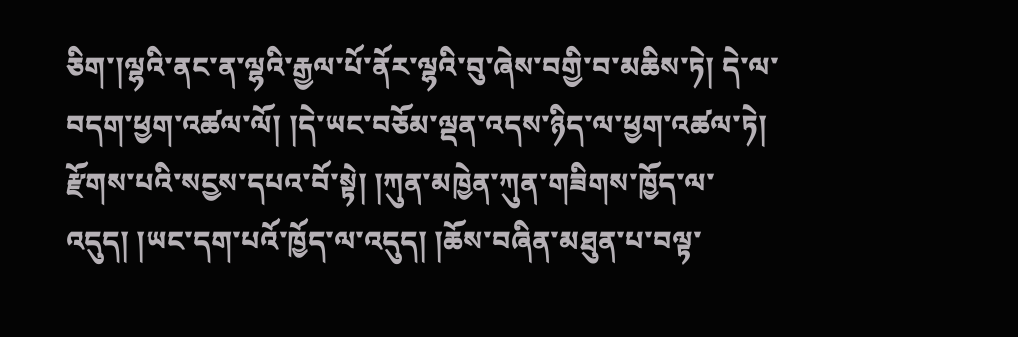ཅིག་།ལྷའི་ནང་ན་ལྷའི་རྒྱལ་པོ་ནོར་ལྷའི་བུ་ཞེས་བགྱི་བ་མཆིས་ཏེ། དེ་ལ་བདག་ཕྱག་འཚལ་ལོ། །དེ་ཡང་བཅོམ་ལྡན་འདས་ཉིད་ལ་ཕྱག་འཚལ་ཏེ། རྫོགས་པའི་སངྱས་དཔའ་བོ་སྟེ། །ཀུན་མཁྱེན་ཀུན་གཟིགས་ཁྱོད་ལ་འདུད། །ཡང་དག་པའོ་ཁྱོད་ལ་འདུད། །ཆོས་བཞིན་མཐུན་པ་བལྟ་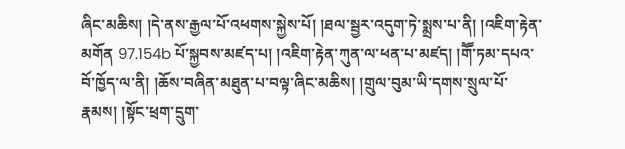ཞིང་མཆིས། །དེ་ནས་རྒྱལ་པོ་འཕགས་སྐྱེས་པོ། །ཐལ་སྦྱར་འདུག་ཏེ་སྨྲས་པ་ནི། །འཇིག་རྟེན་མགོན 97.154b པོ་སྐྱབས་མཛད་པ། །འཇིག་རྟེན་ཀུན་ལ་ཕན་པ་མཛད། །གཽ་ཏམ་དཔའ་བོ་ཁྱོད་ལ་ནི། །ཆོས་བཞིན་མཐུན་པ་བལྟ་ཞིང་མཆིས། །གྲུལ་བུམ་ཡི་དགས་སྲུལ་པོ་རྣམས། །སྟོང་ཕྲག་དྲུག་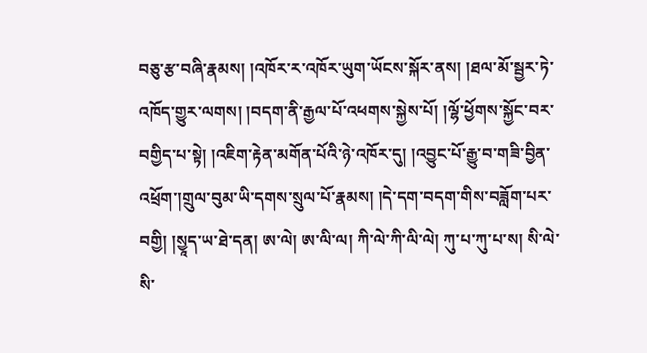བཅུ་རྩ་བཞི་རྣམས། །འཁོར་ར་འཁོར་ཡུག་ཡོངས་སྐོར་ནས། །ཐལ་མོ་སྦྱར་ཏེ་འཁོད་གྱུར་ལགས། །བདག་ནི་རྒྱལ་པོ་འཕགས་སྐྱེས་པོ། །ལྷོ་ཕྱོགས་སྐྱོང་བར་བགྱིད་པ་སྟེ། །འཇིག་རྟེན་མགོན་པོའི་ཉེ་འཁོར་དུ། །འབྱུང་པོ་རྒྱུ་བ་གཟི་བྱིན་འཕྲོག་།གྲུལ་བུམ་ཡི་དགས་སྲུལ་པོ་རྣམས། །དེ་དག་བདག་གིས་བཟློག་པར་བགྱི། །སྱཱད་ཡ་ཐེ་དན། ཨ་ལེ། ཨ་ལི་ལ། ཀི་ལེ་ཀི་ལི་ལེ། ཀུ་པ་ཀུ་པ་ས། སི་ལེ་སི་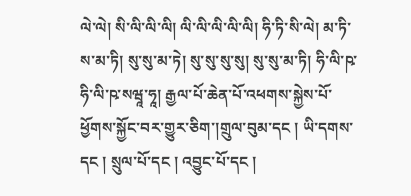ལེ་ལེ། སི་ལི་ལི་ལི། ལི་ལི་ལི་ལི་ལི། ཧི་ཏི་སི་ལེ། མ་ཏི་ས་མ་ཏི། སུ་སུ་མ་ཏེ། སུ་སུ་སུ་སུ། སུ་སུ་མ་ཏི། ཧི་ལི་ཥ་ཧི་ལི་ཥ་སཝཱ་ཧཱ། རྒྱལ་པོ་ཆེན་པོ་འཕགས་སྐྱེས་པོ་ཕྱོགས་སྐྱོང་བར་གྱུར་ཅིག་།གྲུལ་བུམ་དང ། ཡི་དགས་དང ། སྲུལ་པོ་དང ། འབྱུང་པོ་དང །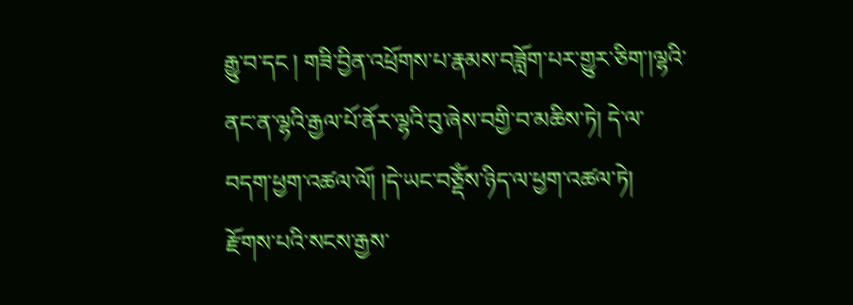རྒྱུ་བ་དང ། གཟི་བྱིན་འཕྲོགས་པ་རྣམས་བཟློག་པར་གྱུར་ཅིག་།ལྷའི་ནང་ན་ལྷའི་རྒྱལ་པོ་ནོར་ལྷའི་བུ་ཞེས་བགྱི་བ་མཆིས་ཏེ། དེ་ལ་བདག་ཕྱག་འཚལ་ལོ། །དེ་ཡང་བཅྡོཾས་ཉིད་ལ་ཕྱག་འཚལ་ཏེ། རྫོགས་པའི་སངས་རྒྱས་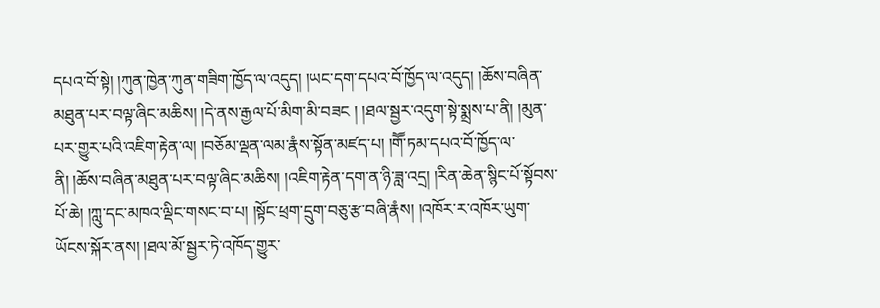དཔའ་བོ་སྟེ། །ཀུན་ཁྱེན་ཀུན་གཟིག་ཁྱོད་ལ་འདུད། །ཡང་དག་དཔའ་བོ་ཁྱོད་ལ་འདུད། །ཆོས་བཞིན་མཐུན་པར་བལྟ་ཞིང་མཆིས། །དེ་ནས་རྒྱལ་པོ་མིག་མི་བཟང ། །ཐལ་སྦྱར་འདུག་སྟེ་སྨྲས་པ་ནི། །མུན་པར་གྱུར་པའི་འཇིག་རྟེན་ལ། །བཅོམ་ལྡན་ལམ་རྣཾས་སྟོན་མཛད་པ། །གཽ་ཏམ་དཔའ་བོ་ཁྱོད་ལ་ནི། །ཆོས་བཞིན་མཐུན་པར་བལྟ་ཞིང་མཆིས། །འཇིག་རྟེན་དག་ན་ཉི་ཟླ་འདྲ། །རིན་ཆེན་སྙིང་པོ་སྟོབས་པོ་ཆེ། །ཀླུ་དང་མཁའ་ལྡིང་གསང་བ་པ། །སྟོང་ཕྲག་དྲུག་བཅུ་རྩ་བཞི་རྣཾས། །འཁོར་ར་འཁོར་ཡུག་ཡོངས་སྐོར་ནས། །ཐལ་མོ་སྦྱར་ཏེ་འཁོད་གྱུར་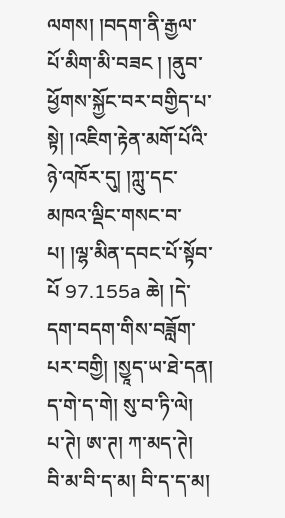ལགས། །བདག་ནི་རྒྱལ་པོ་མིག་མི་བཟང ། །ནུབ་ཕྱོགས་སྐྱོང་བར་བགྱིད་པ་སྟེ། །འཇིག་རྟེན་མགོ་པོའི་ཉེ་འཁོར་དུ། །ཀླུ་དང་མཁའ་ལྡིང་གསང་བ་པ། །ལྷ་མིན་དབང་པོ་སྟོབ་པོ 97.155a ཆེ། །དེ་དག་བདག་གིས་བཟློག་པར་བགྱི། །སྱཱད་ཡ་ཐེ་དན། ད་གེ་ད་གེ། སུ་བ་ཏི་ལེ། པ་ཊེ། ཨ་ཊ། ཀ་མད་ཊེ། བི་མ་བི་ད་མ། བི་ད་ད་མ།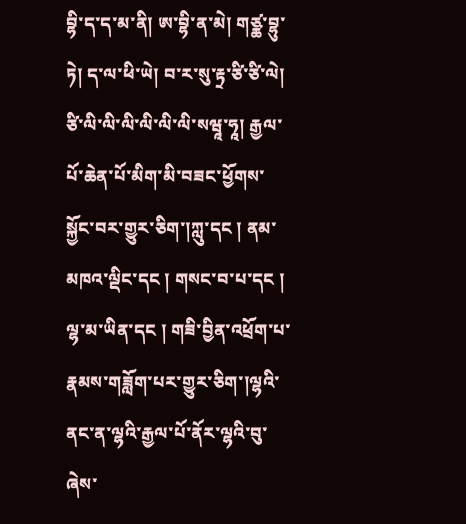བྷི་ད་ད་མ་ནི། ཨ་བྷི་ན་མེ། གཙྪ་བྷུ་ཏེ། ད་ལ་ཕི་ཡེ། བ་ར་སུ་རྟྲ་ཙི་ཙི་ལེ། ཙི་ལི་ལི་ལི་ལི་ལི་ལི་སཝཱ་ཧཱ། རྒྱལ་པོ་ཆེན་པོ་མིག་མི་བཟང་ཕྱོགས་སྐྱོང་བར་གྱུར་ཅིག་།ཀླུ་དང ། ནམ་མཁའ་ལྡིང་དང ། གསང་བ་པ་དང ། ལྷ་མ་ཡིན་དང ། གཟི་བྱིན་འཕྲོག་པ་རྣམས་གཟློག་པར་གྱུར་ཅིག་།ལྷའི་ནང་ན་ལྷའི་རྒྱལ་པོ་ནོར་ལྷའི་བུ་ཞེས་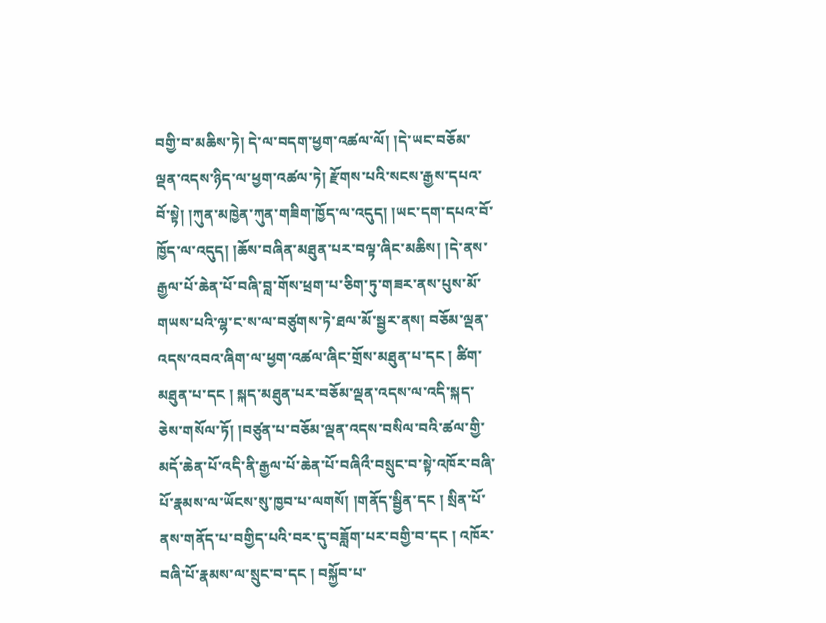བགྱི་བ་མཆིས་ཏེ། དེ་ལ་བདག་ཕྱག་འཚལ་ལོ། །དེ་ཡང་བཅོམ་ལྡན་འདས་ཉིད་ལ་ཕྱག་འཚལ་ཏེ། རྫོགས་པའི་སངས་རྒྱས་དཔའ་བོ་སྟེ། །ཀུན་མཁྱེན་ཀུན་གཟིག་ཁྱོད་ལ་འདུད། །ཡང་དག་དཔའ་བོ་ཁྱོད་ལ་འདུད། །ཆོས་བཞིན་མཐུན་པར་བལྟ་ཞིང་མཆིས། །དེ་ནས་རྒྱལ་པོ་ཆེན་པོ་བཞི་བླ་གོས་ཕྲག་པ་ཅིག་ཏུ་གཟར་ནས་པུས་མོ་གཡས་པའི་ལྷ་ང་ས་ལ་བཙུགས་ཏེ་ཐལ་མོ་སྦྱར་ནས། བཅོམ་ལྡན་འདས་འབའ་ཞིག་ལ་ཕྱག་འཚལ་ཞིང་གྲོས་མཐུན་པ་དང ། ཚིག་མཐུན་པ་དང ། སྐད་མཐུན་པར་བཅོམ་ལྡན་འདས་ལ་འདི་སྐད་ཅེས་གསོལ་ཏོ། །བཙུན་པ་བཅོམ་ལྡན་འདས་བསིལ་བའི་ཚལ་གྱི་མདོ་ཆེན་པོ་འདི་ནི་རྒྱལ་པོ་ཆེན་པོ་བཞིའྀ་བསྲུང་བ་སྟེ་འཁོར་བཞི་པོ་རྣམས་ལ་ཡོངས་སུ་ཁྱབ་པ་ལགསོ། །གནོད་སྦྱིན་དང ། སྲིན་པོ་ནས་གནོད་པ་བགྱིད་པའི་བར་དུ་བཟློག་པར་བགྱི་བ་དང ། འཁོར་བཞི་པོ་རྣམས་ལ་སྲུང་བ་དང ། བསྐྱོབ་པ་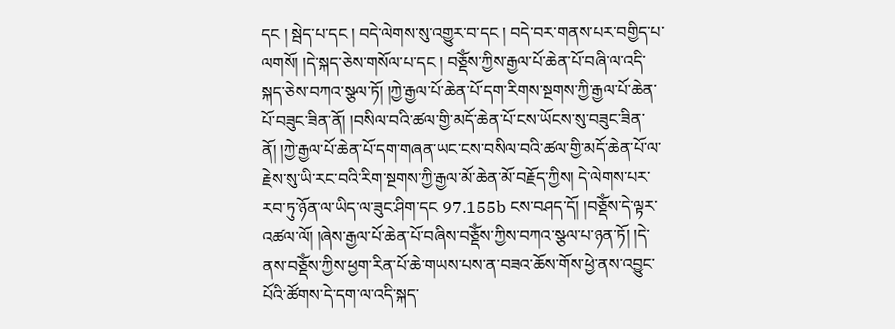དང ། སྦེད་པ་དང ། བདེ་ལེགས་སུ་འགྱུར་བ་དང ། བདེ་བར་གནས་པར་བགྱིད་པ་ལགསོ། །དེ་སྐད་ཅེས་གསོལ་པ་དང ། བཅྡོཾས་ཀྱིས་རྒྱལ་པོ་ཆེན་པོ་བཞི་ལ་འདི་སྐད་ཅེས་བཀའ་སྩལ་ཏོ། །ཀྱེ་རྒྱལ་པོ་ཆེན་པོ་དག་རིགས་སྔགས་ཀྱི་རྒྱལ་པོ་ཆེན་པོ་བཟུང་ཟིན་ནོ། །བསིལ་བའི་ཚལ་གྱི་མདོ་ཆེན་པོ་ངས་ཡོངས་སུ་བཟུང་ཟིན་ནོ། །ཀྱེ་རྒྱལ་པོ་ཆེན་པོ་དག་གཞན་ཡང་ངས་བསིལ་བའི་ཚལ་གྱི་མདོ་ཆེན་པོ་ལ་རྗེས་སུ་ཡི་རང་བའི་རིག་སྔགས་ཀྱི་རྒྱལ་མོ་ཆེན་མོ་བརྗོད་ཀྱིས། དེ་ལེགས་པར་རབ་ཏུ་ཉོན་ལ་ཡིད་ལ་ཟུང་ཤིག་དང 97.155b ངས་བཤད་དོ། །བཅྡོཾས་དེ་ལྟར་འཚལ་ལོ། །ཞེས་རྒྱལ་པོ་ཆེན་པོ་བཞིས་བཅྡོཾས་ཀྱིས་བཀའ་སྩལ་པ་ཉན་ཏོ། །དེ་ནས་བཅྡོཾས་ཀྱིས་ཕྱག་རིན་པོ་ཆེ་གཡས་པས་ན་བཟའ་ཆོས་གོས་ཕྱེ་ནས་འབྱུང་པོའི་ཚོགས་དེ་དག་ལ་འདི་སྐད་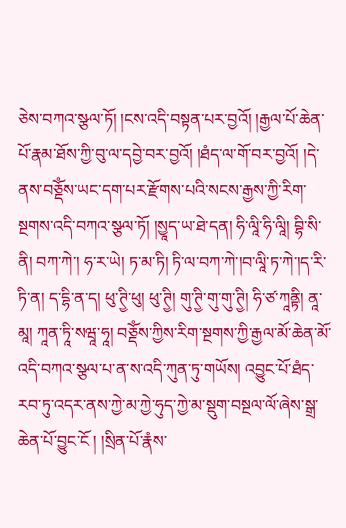ཅེས་བཀའ་སྩལ་ཏོ། །ངས་འདི་བསྟན་པར་བྱའོ། །རྒྱལ་པོ་ཆེན་པོ་རྣམ་ཐོས་ཀྱི་བུ་ལ་དབྱེ་བར་བྱའོ། །ཐཾད་ལ་གོ་བར་བྱའོ། །དེ་ནས་བཅྡོཾས་ཡང་དག་པར་རྫོགས་པའི་སངས་རྒྱས་ཀྱི་རིག་སྔགས་འདི་བཀའ་སྩལ་ཏོ། །སྱཱད་ཡ་ཐེ་དན། ཧི་ལཱི་ཧི་ལཱི། བྷི་སི་ནི། བཀ་ཀེ་། ཧ་ར་ཡེ། ཏ་མ་ཏི། ཏི་ལ་བཀ་ཀེ་།བ་ལཱི་ཏ་ཀེ་།ད་རི་ཏི་ན། ད་དྷི་ན་ད། ཕུ་ཊྱི་ཕུ། ཕུ་ཊྱི། གུ་ཊྱི་གུ་གུ་ཊྱི། ཧི་ཙ་ཀཱནྟི། ནཱ་མཱ། ཀཱན་ཏཱི་སཝཱ་ཧཱ། བཅྡོཾས་ཀྱིས་རིག་སྔགས་ཀྱི་རྒྱལ་མོ་ཆེན་མོ་འདི་བཀའ་སྩལ་པ་ན་ས་འདི་ཀུན་ཏུ་གཡོས། འབྱུང་པོ་ཐཾད་རབ་ཏུ་འདར་ནས་ཀྱེ་མ་ཀྱེ་ཧུད་ཀྱེ་མ་སྡུག་བསྔལ་ལོ་ཞེས་སྒྲ་ཆེན་པོ་བྱུང་ངོ ། །སྲིན་པོ་རྣཾས་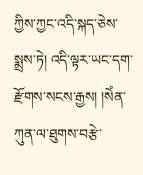ཀྱིས་ཀྱང་འདི་སྐད་ཅེས་སྨྲས་ཏེ། འདི་ལྟར་ཡང་དག་རྫོགས་སངས་རྒྱས། །སེཾན་ཀུན་ལ་ཐུགས་བརྩེ་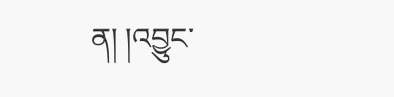ན། །འབྱུང་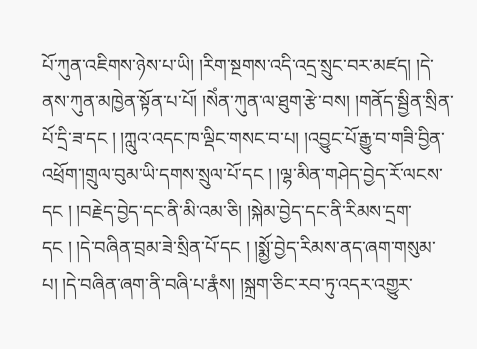པོ་ཀུན་འཇིགས་ཉེས་པ་ཡི། །རིག་སྔགས་འདི་འདྲ་སྲུང་བར་མཛད། །དེ་ནས་ཀུན་མཁྱེན་སྟོན་པ་པོ། །སེཾན་ཀུན་ལ་ཐུག་རྩེ་བས། །གནོད་སྦྱིན་སྲིན་པོ་དྲི་ཟ་དང ། །ཀླུའ་འདང་ཁ་ལྡིང་གསང་བ་པ། །འབྱུང་པོ་རྒྱུ་བ་གཟི་བྱིན་འཕྲོག་།གྲུལ་བུམ་ཡི་དགས་སྲུལ་པོ་དང ། །ལྷ་མིན་གཤེད་བྱེད་རོ་ལངས་དང ། །བརྗེད་བྱེད་དང་ནི་མི་འམ་ཅི། །སྐེམ་བྱེད་དང་ནི་རིམས་དྲག་དང ། །དེ་བཞིན་བྲམ་ཟེ་སྲིན་པོ་དང ། །སྨྱོ་བྱེད་རིམས་ནད་ཞག་གསུམ་པ། །དེ་བཞིན་ཞག་ནི་བཞི་པ་རྣཾས། །སྐྲག་ཅིང་རབ་ཏུ་འདར་འགྱུར་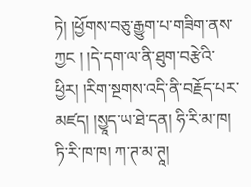ཏེ། །ཕྱོགས་བཅུ་རྒྱུག་པ་གཟིག་ནས་ཀྱང ། །དེ་དག་ལ་ནི་ཐུག་བརྩེའི་ཕྱིར། །རིག་སྔགས་འདི་ནི་བརྗོད་པར་མཛད། །སྱཱད་ཡ་ཐེ་དན། ཧི་རི་མ་ཁ། ཏི་རི་ཁ་ཁ། ཀ་ཊ་མ་ཊཱ།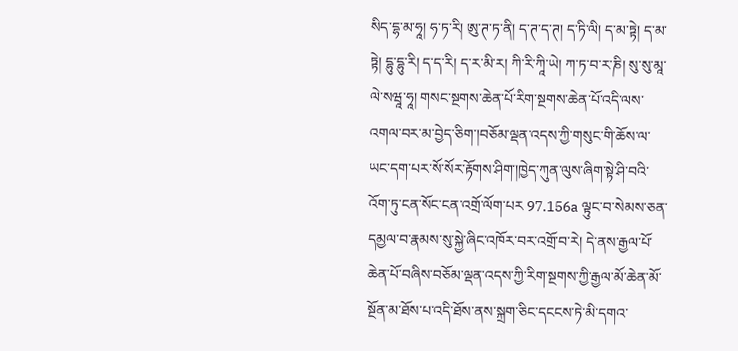སིད་དྷ་མ་ཧཱ། ཧ་ཏ་རི། ཨུ་ཊ་ཏ་ནི། ད་ཊ་ད་ཊ། ད་ཏི་ལི། ད་མ་ཏྟེ། ད་མ་ཏྟེ། དྷུ་དྷུ་རི། ད་ད་རི། ད་ར་མི་ར། ཀི་རི་ཀཱི་ཡེ། ཀ་ཏ་བ་ར་ཎི། སུ་སུ་མཱ་ལེ་སཝཱ་ཧཱ། གསང་སྔགས་ཆེན་པོ་རིག་སྔགས་ཆེན་པོ་འདི་ལས་འགལ་བར་མ་བྱེད་ཅིག་།བཅོམ་ལྡན་འདས་ཀྱི་གསུང་གི་ཆོས་ལ་ཡང་དག་པར་སོ་སོར་རྟོགས་ཤིག་།ཁྱེད་ཀུན་ལུས་ཞིག་སྟེ་ཤི་བའི་འོག་ཏུ་ངན་སོང་ངན་འགྲོ་ལོག་པར 97.156a ལྟུང་བ་སེམས་ཅན་དམྱལ་བ་རྣམས་སུ་སྐྱེ་ཞིང་འཁོར་བར་འགྲོ་བ་རེ། དེ་ནས་རྒྱལ་པོ་ཆེན་པོ་བཞིས་བཅོམ་ལྡན་འདས་ཀྱི་རིག་སྔགས་ཀྱི་རྒྱལ་མོ་ཆེན་མོ་སྔོན་མ་ཐོས་པ་འདི་ཐོས་ནས་སྐྲག་ཅིང་དངངས་ཏེ་མི་དགའ་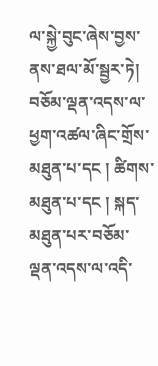ལ་སྐྱེ་བུང་ཞེས་བྱས་ནས་ཐལ་མོ་སྦྱར་ཏེ། བཅོམ་ལྡན་འདས་ལ་ཕྱག་འཚལ་ཞིང་གྲོས་མཐུན་པ་དང ། ཚིགས་མཐུན་པ་དང ། སྐད་མཐུན་པར་བཅོམ་ལྡན་འདས་ལ་འདི་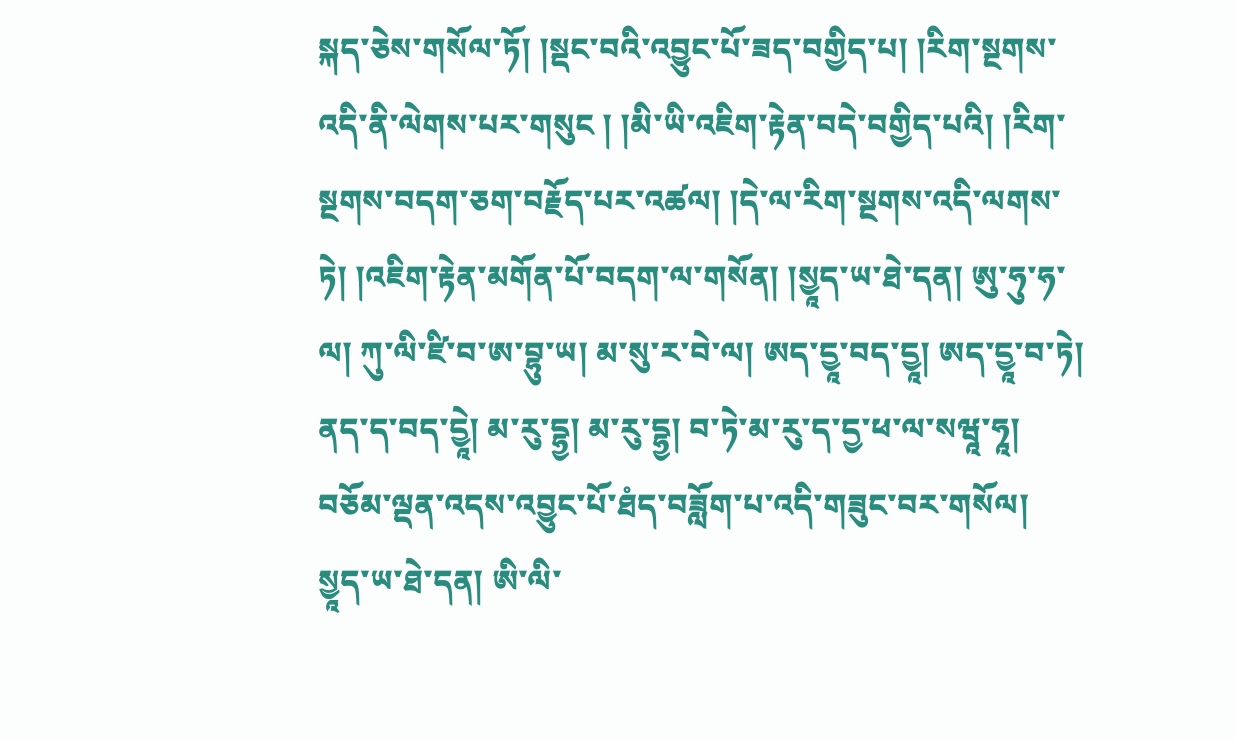སྐད་ཅེས་གསོལ་ཏོ། །སྡང་བའི་འབྱུང་པོ་ཟད་བགྱིད་པ། །རིག་སྔགས་འདི་ནི་ལེགས་པར་གསུང ། །མི་ཡི་འཇིག་རྟེན་བདེ་བགྱིད་པའི། །རིག་སྔགས་བདག་ཅག་བརྗོད་པར་འཚལ། །དེ་ལ་རིག་སྔགས་འདི་ལགས་ཏེ། །འཇིག་རྟེན་མགོན་པོ་བདག་ལ་གསོན། །སྱཱད་ཡ་ཐེ་དན། ཨུ་ཧུ་ཧ་ལ། ཀུ་ལི་ཛི་བ་ཨ་བྷུ་ཡ། མ་སུ་ར་བེ་ལ། ཨད་དྱཱ་བད་དྱཱ། ཨད་དྱཱ་བ་ཏེ། ནད་ད་བད་དྱཱེ། མ་རུ་དྷྱ། མ་རུ་དྷྱ། བ་ཏེ་མ་རུ་ད་དྱ་ཕ་ལ་སཝཱ་ཧཱ། བཅོམ་ལྡན་འདས་འབྱུང་པོ་ཐཾད་བཟློག་པ་འདི་གཟུང་བར་གསོལ། སྱཱད་ཡ་ཐེ་དན། ཨི་ལི་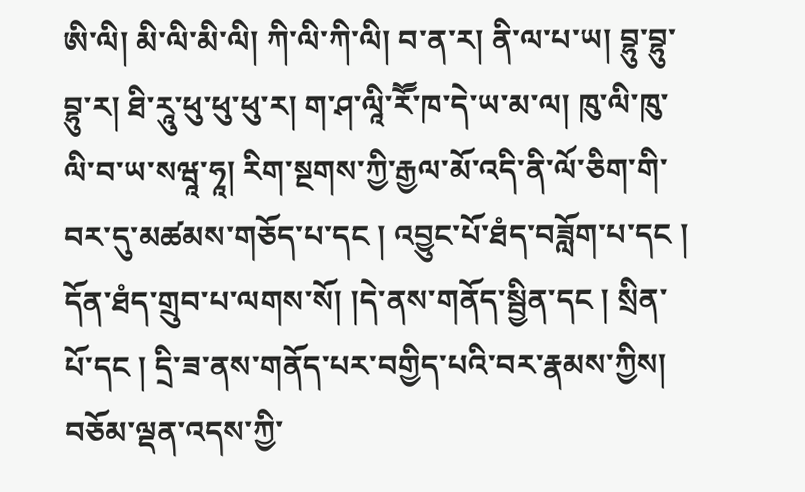ཨི་ལི། མི་ལི་མི་ལི། ཀི་ལི་ཀི་ལི། བ་ན་ར། ནི་ལ་པ་ཡ། བྷུ་བྷུ་བྷུ་ར། ཐི་རཱུ་ཕུ་ཕུ་ཕུ་ར། ག་ཤ་ལཱི་རཽ་ཁ་དེ་ཡ་མ་ལ། ཁུ་ལི་ཁུ་ལི་བ་ཡ་སཝཱ་ཧཱ། རིག་སྔགས་ཀྱི་རྒྱལ་མོ་འདི་ནི་ལོ་ཅིག་གི་བར་དུ་མཚམས་གཅོད་པ་དང ། འབྱུང་པོ་ཐཾད་བཟློག་པ་དང ། དོན་ཐཾད་གྲུབ་པ་ལགས་སོ། །དེ་ནས་གནོད་སྦྱིན་དང ། སྲིན་པོ་དང ། དྲི་ཟ་ནས་གནོད་པར་བགྱིད་པའི་བར་རྣམས་ཀྱིས། བཅོམ་ལྡན་འདས་ཀྱི་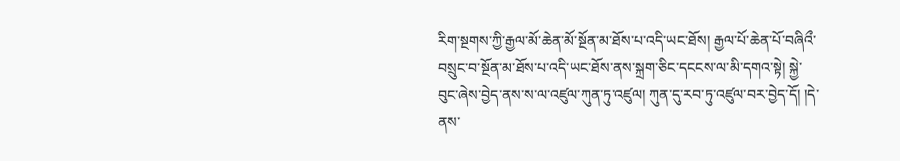རིག་སྔགས་ཀྱི་རྒྱལ་མོ་ཆེན་མོ་སྔོན་མ་ཐོས་པ་འདི་ཡང་ཐོས། རྒྱལ་པོ་ཆེན་པོ་བཞིའྀ་བསྲུང་བ་སྔོན་མ་ཐོས་པ་འདི་ཡང་ཐོས་ནས་སྐྲག་ཅིང་དངངས་ལ་མི་དགའ་སྟེ། སྐྱེ་བུང་ཞེས་བྱེད་ནས་ས་ལ་འཛུལ་ཀུན་ཏུ་འཛུལ། ཀུན་དུ་རབ་ཏུ་འཛུལ་བར་བྱེད་དོ། །དེ་ནས་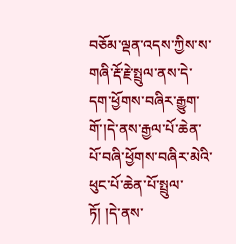བཅོམ་ལྡན་འདས་ཀྱིས་ས་གཞི་རྡོ་རྗེ་སྤྲུལ་ནས་དེ་དག་ཕྱོགས་བཞིར་རྒྱུག་གོ་།དེ་ནས་རྒྱལ་པོ་ཆེན་པོ་བཞི་ཕྱོགས་བཞིར་མེའི་ཕུང་པོ་ཆེན་པོ་སྤྲུལ་ཏོ། །དེ་ནས་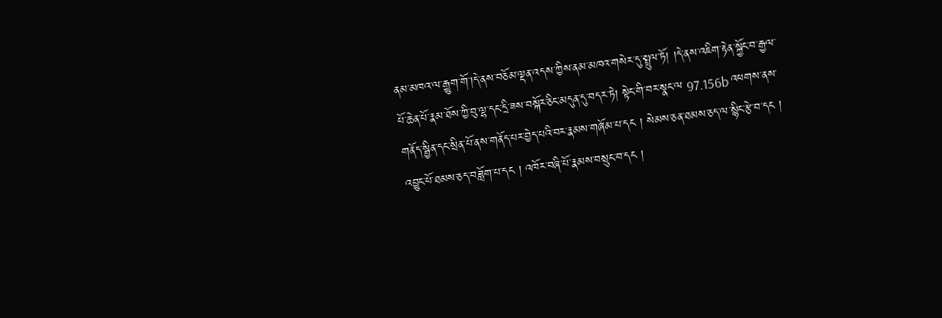ནམ་མཁའ་ལ་རྒྱུག་གོ་།དེ་ནས་བཅོམ་ལྡན་འདས་ཀྱིས་ནམ་མཁའ་གསེར་དུ་སྤྲུལ་ཏོ། །དེ་ནས་འཇིག་རྟེན་སྐྱོང་བ་རྒྱལ་པོ་ཆེན་པོ་རྣམ་ཐོས་ཀྱི་བུ་ལྷ་དང་དྲི་ཟས་བསྐོར་ཅིང་མདུན་དུ་བདར་ཏེ། སྟེང་གི་བར་སྣང་ལ 97.156b འཕགས་ནས་གནོད་སྦྱིན་དང་སྲིན་པོ་ནས་གནོད་པར་བྱེད་པའི་བར་རྣམས་གཞོམ་པ་དང ། སེམས་ཅན་ཐམས་ཅད་ལ་སྙིང་རྩེ་བ་དང ། འབྱུང་པོ་ཐམས་ཅད་བཟློག་པ་དང ། འཁོར་བཞི་པོ་རྣམས་བསྲུང་བ་དང །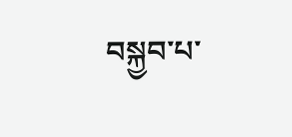བསྐྱབ་པ་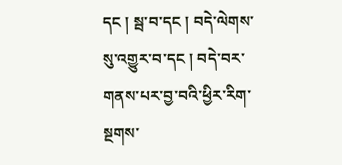དང ། སྦ་བ་དང ། བདེ་ལེགས་སུ་འགྱུར་བ་དང ། བདེ་བར་གནས་པར་བྱ་བའི་ཕྱིར་རིག་སྔགས་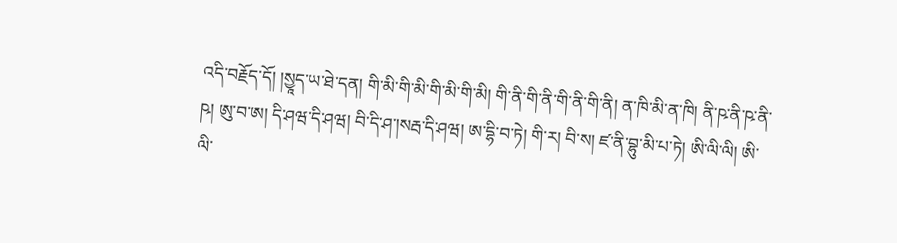འདི་བརྗོད་དོ། །སྱཱད་ཡ་ཐེ་དན། གི་མི་གི་མི་གི་མི་གི་མི། གི་ནི་གི་ནི་གི་ནི་གི་ནི། ན་ཁི་མི་ན་ཁི། ནི་ཥ་ནི་ཥ་ནི་ཥ། ཨུ་བ་ཨ། དི་ཤཝ་དི་ཤཝ། བི་དི་ཤ་།སརྦ་དི་ཤཝ། ཨ་དྷི་བ་ཏེ། གི་ར། བི་ས། ཛ་ནི་བྷུ་མི་པ་ཏེ། ཨི་ལི་ལི། ཨི་ལི་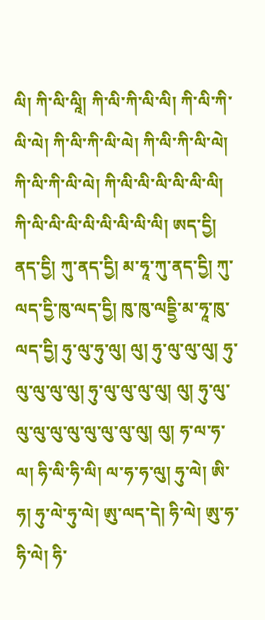ལི། ཀི་ལི་ལཱི། ཀི་ལི་ཀི་ལི་ལི། ཀི་ལི་ཀི་ལི་ལེ། ཀི་ལི་ཀི་ལི་ལེ། ཀི་ལི་ཀི་ལི་ལེ། ཀི་ལི་ཀི་ལི་ལེ། ཀི་ལི་ལི་ལི་ལི་ལི་ལི། ཀི་ལི་ལི་ལི་ལི་ལི་ལི་ལི་ལི། ཨད་དྱི། ནད་དྱི། ཀུ་ནད་དྱི། མ་ཧཱ་ཀུ་ནད་དྱི། ཀུ་ལད་དྱི་ཁུ་ལད་དྱི། ཁུ་ཁུ་ལདྡྱི་མ་ཧཱ་ཁུ་ལད་དྱི། ཧུ་ལུ་ཧུ་ལུ། ལུ། ཧུ་ལུ་ལུ་ལུ། ཧུ་ལུ་ལུ་ལུ་ལུ། ཧུ་ལུ་ལུ་ལུ་ལུ། ལུ། ཧུ་ལུ་ལུ་ལུ་ལུ་ལུ་ལུ་ལུ་ལུ་ལུ། ལུ། ཧ་ལ་ཧ་ལ། ཧི་ལི་ཧི་ལི། ལ་ཧ་ཧ་ལུ། ཧུ་ལེ། ཨི་ཧ། ཧུ་ལེ་ཧུ་ལེ། ཨུ་ལད་དེ། ཧི་ལེ། ཨུ་ཧ་ཧི་ལེ། ཧི་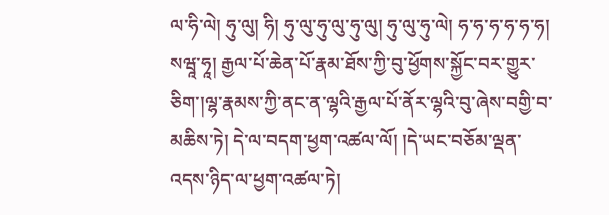ལ་ཧི་ལེ། ཧུ་ལུ། ཧི། ཧུ་ལུ་ཧུ་ལུ་ཧུ་ལུ། ཧུ་ལུ་ཧུ་ལེ། ཧ་ཧ་ཧ་ཧ་ཧ་ཧ། སཝཱ་ཧཱ། རྒྱལ་པོ་ཆེན་པོ་རྣམ་ཐོས་ཀྱི་བུ་ཕྱོགས་སྐྱོང་བར་གྱུར་ཅིག་།ལྷ་རྣམས་ཀྱི་ནང་ན་ལྷའི་རྒྱལ་པོ་ནོར་ལྷའི་བུ་ཞེས་བགྱི་བ་མཆིས་ཏེ། དེ་ལ་བདག་ཕྱག་འཚལ་ལོ། །དེ་ཡང་བཅོམ་ལྡན་འདས་ཉིད་ལ་ཕྱག་འཚལ་ཏེ།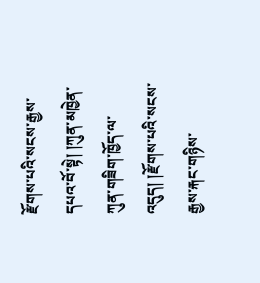རྫོགས་པའི་སངས་རྒྱས་དཔའ་བོ་སྟེ། །ཀུན་མཁྱེན་ཀུན་གཟིག་ཁྱོད་ལ་འདུད། །རྫོགས་པའི་སངས་རྒྱས་རྐང་གཉིས་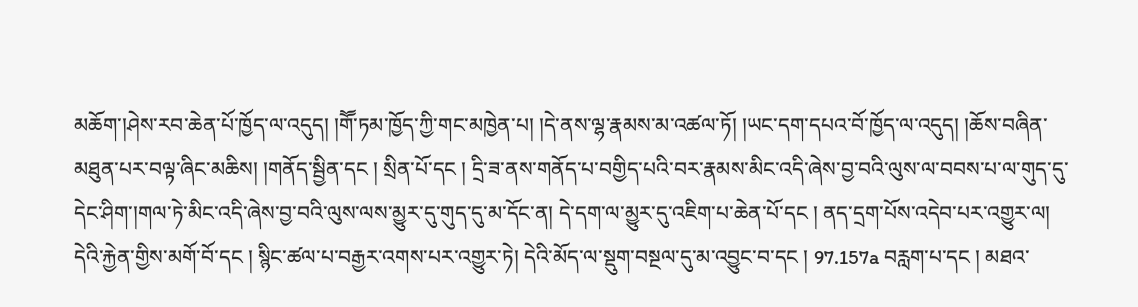མཆོག་།ཤེས་རབ་ཆེན་པོ་ཁྱོད་ལ་འདུད། །གཽ་ཏམ་ཁྱོད་ཀྱི་གང་མཁྱེན་པ། །དེ་ནས་ལྷ་རྣམས་མ་འཚལ་ཏོ། །ཡང་དག་དཔའ་བོ་ཁྱོད་ལ་འདུད། །ཆོས་བཞིན་མཐུན་པར་བལྟ་ཞིང་མཆིས། །གནོད་སྦྱིན་དང ། སྲིན་པོ་དང ། དྲི་ཟ་ནས་གནོད་པ་བགྱིད་པའི་བར་རྣམས་མིང་འདི་ཞེས་བྱ་བའི་ལུས་ལ་བབས་པ་ལ་གུད་དུ་དེང་ཤིག་།གལ་ཏེ་མིང་འདི་ཞེས་བྱ་བའི་ལུས་ལས་མྱུར་དུ་གུད་དུ་མ་དོང་ན། དེ་དག་ལ་མྱུར་དུ་འཇིག་པ་ཆེན་པོ་དང ། ནད་དྲག་པོས་འདེབ་པར་འགྱུར་ལ། དེའི་རྐྱེན་གྱིས་མགོ་བོ་དང ། སྙིང་ཚལ་པ་བརྒྱར་འགས་པར་འགྱུར་ཏེ། དེའི་མོད་ལ་སྡུག་བསྔལ་དུ་མ་འབྱུང་བ་དང ། 97.157a བརླག་པ་དང ། མཐའ་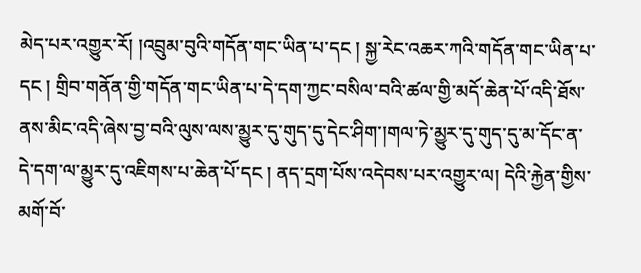མེད་པར་འགྱུར་རོ། །འབྲུམ་བུའི་གདོན་གང་ཡིན་པ་དང ། སྐྱ་རེང་འཆར་ཀའི་གདོན་གང་ཡིན་པ་དང ། གྲིབ་གནོན་གྱི་གདོན་གང་ཡིན་པ་དེ་དག་ཀྱང་བསིལ་བའི་ཚལ་གྱི་མདོ་ཆེན་པོ་འདི་ཐོས་ནས་མིང་འདི་ཞེས་བྱ་བའི་ལུས་ལས་མྱུར་དུ་གུད་དུ་དེང་ཤིག་།གལ་ཏེ་མྱུར་དུ་གུད་དུ་མ་དོང་ན་དེ་དག་ལ་མྱུར་དུ་འཇིགས་པ་ཆེན་པོ་དང ། ནད་དྲག་པོས་འདེབས་པར་འགྱུར་ལ། དེའི་རྐྱེན་གྱིས་མགོ་བོ་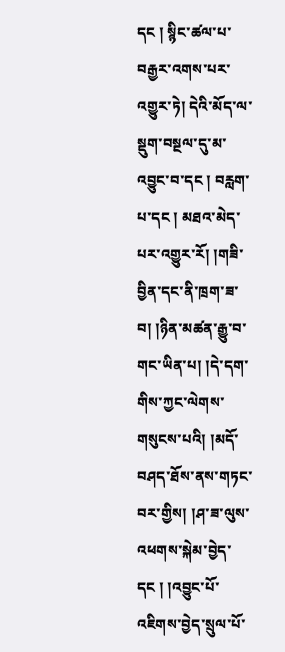དང ། སྙིང་ཚལ་པ་བརྒྱར་འགས་པར་འགྱུར་ཏེ། དེའི་མོད་ལ་སྡུག་བསྔལ་དུ་མ་འབྱུང་བ་དང ། བརླག་པ་དང ། མཐའ་མེད་པར་འགྱུར་རོ། །གཟི་བྱིན་དང་ནི་ཁྲག་ཟ་བ། །ཉིན་མཚན་རྒྱུ་བ་གང་ཡིན་པ། །དེ་དག་གིས་ཀྱང་ལེགས་གསུངས་པའི། །མདོ་བཤད་ཐོས་ནས་གཏང་བར་གྱིས། །ཤ་ཟ་ལུས་འཕགས་སྐེམ་བྱེད་དང ། །འབྱུང་པོ་འཇིགས་བྱེད་སྲུལ་པོ་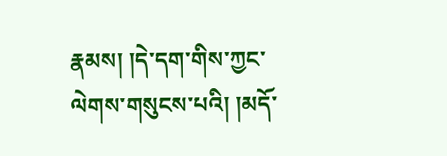རྣམས། །དེ་དག་གིས་ཀྱང་ལེགས་གསུངས་པའི། །མདོ་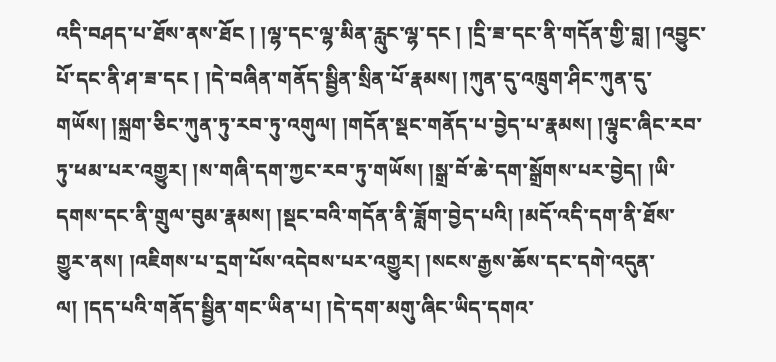འདི་བཤད་པ་ཐོས་ནས་ཐོང ། །ལྷ་དང་ལྷ་མིན་རླུང་ལྷ་དང ། །དྲི་ཟ་དང་ནི་གདོན་གྱི་བླ། །འབྱུང་པོ་དང་ནི་ཤ་ཟ་དང ། །དེ་བཞིན་གནོད་སྦྱིན་སྲིན་པོ་རྣམས། །ཀུན་དུ་འཁྲུག་ཤིང་ཀུན་དུ་གཡོས། །སྐྲག་ཅིང་ཀུན་ཏུ་རབ་ཏུ་འགུལ། །གདོན་སྡང་གནོད་པ་བྱེད་པ་རྣམས། །ལྟུང་ཞིང་རབ་ཏུ་ཕམ་པར་འགྱུར། །ས་གཞི་དག་ཀྱང་རབ་ཏུ་གཡོས། །སྒྲ་བོ་ཆེ་དག་སྒྲོགས་པར་བྱེད། །ཡི་དགས་དང་ནི་གྲུལ་བུམ་རྣམས། །སྡང་བའི་གདོན་ནི་ཟློག་བྱེད་པའི། །མདོ་འདི་དག་ནི་ཐོས་གྱུར་ནས། །འཇིགས་པ་དྲག་པོས་འདེབས་པར་འགྱུར། །སངས་རྒྱས་ཆོས་དང་དགེ་འདུན་ལ། །དད་པའི་གནོད་སྦྱིན་གང་ཡིན་པ། །དེ་དག་མགུ་ཞིང་ཡིད་དགའ་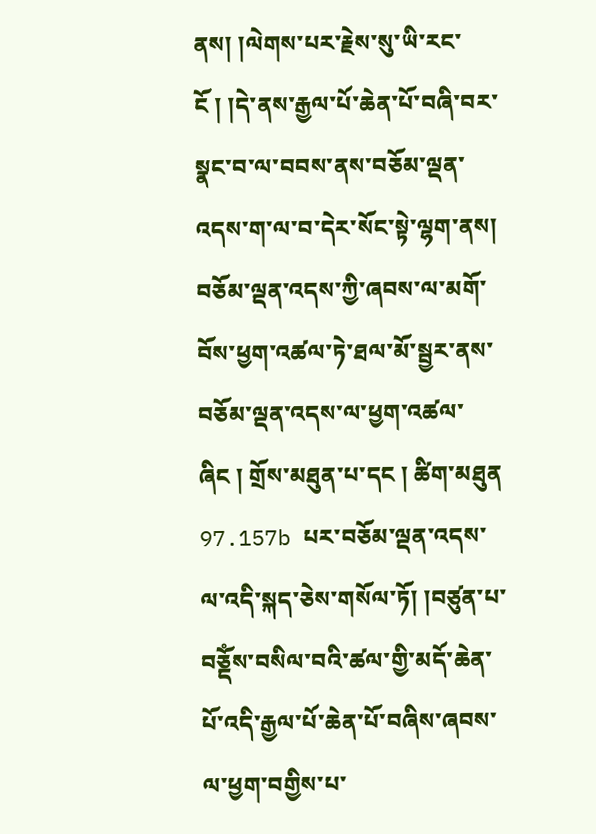ནས། །ལེགས་པར་རྗེས་སུ་ཡི་རང་ངོ ། །དེ་ནས་རྒྱལ་པོ་ཆེན་པོ་བཞི་བར་སྣང་བ་ལ་བབས་ནས་བཅོམ་ལྡན་འདས་ག་ལ་བ་དེར་སོང་སྟེ་ལྷག་ནས། བཅོམ་ལྡན་འདས་ཀྱི་ཞབས་ལ་མགོ་བོས་ཕྱག་འཚལ་ཏེ་ཐལ་མོ་སྦྱར་ནས་བཅོམ་ལྡན་འདས་ལ་ཕྱག་འཚལ་ཞིང ། གྲོས་མཐུན་པ་དང ། ཚིག་མཐུན 97.157b པར་བཅོམ་ལྡན་འདས་ལ་འདི་སྐད་ཅེས་གསོལ་ཏོ། །བཙུན་པ་བཅྡོཾས་བསིལ་བའི་ཚལ་གྱི་མདོ་ཆེན་པོ་འདི་རྒྱལ་པོ་ཆེན་པོ་བཞིས་ཞབས་ལ་ཕྱག་བགྱིས་པ་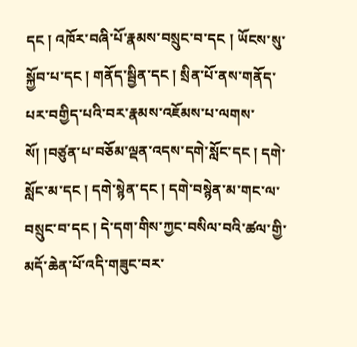དང ། འཁོར་བཞི་པོ་རྣམས་བསྲུང་བ་དང ། ཡོངས་སུ་སྐྱོབ་པ་དང ། གནོད་སྦྱིན་དང ། སྲིན་པོ་ནས་གནོད་པར་བགྱིད་པའི་བར་རྣམས་འཇོམས་པ་ལགས་སོ། །བཙུན་པ་བཅོམ་ལྡན་འདས་དགེ་སློང་དང ། དགེ་སློང་མ་དང ། དགེ་སྙེན་དང ། དགེ་བསྙེན་མ་གང་ལ་བསྲུང་བ་དང ། དེ་དག་གིས་ཀྱང་བསིལ་བའི་ཚལ་གྱི་མདོ་ཆེན་པོ་འདི་གཟུང་བར་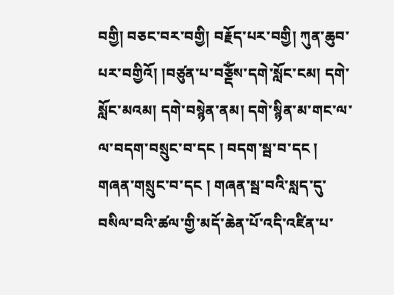བགྱི། བཅང་བར་བགྱི། བརྗོད་པར་བགྱི། ཀུན་ཆུབ་པར་བགྱིའོ། །བཙུན་པ་བཅྡོཾས་དགེ་སློང་ངམ། དགེ་སློང་མའམ། དགེ་བསྙེན་ནམ། དགེ་སྙིན་མ་གང་ལ་ལ་བདག་བསྲུང་བ་དང ། བདག་སྦ་བ་དང ། གཞན་གསྲུང་བ་དང ། གཞན་སྦ་བའི་སླད་དུ་བསིལ་བའི་ཚལ་གྱི་མདོ་ཆེན་པོ་འདི་འཛིན་པ་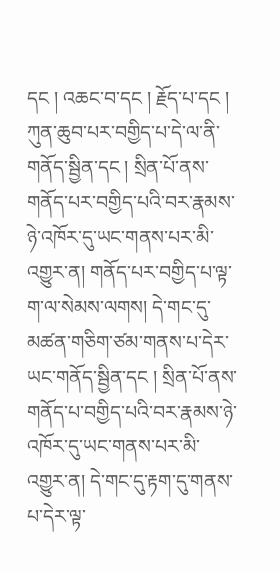དང ། འཆང་བ་དང ། རྗོད་པ་དང ། ཀུན་ཆུབ་པར་བགྱིད་པ་དེ་ལ་ནི་གནོད་སྦྱིན་དང ། སྲིན་པོ་ནས་གནོད་པར་བགྱིད་པའི་བར་རྣམས་ཉེ་འཁོར་དུ་ཡང་གནས་པར་མི་འགྱུར་ན། གནོད་པར་བགྱིད་པ་ལྟ་ག་ལ་སེམས་ལགས། དེ་གང་དུ་མཚན་གཅིག་ཙམ་གནས་པ་དེར་ཡང་གནོད་སྦྱིན་དང ། སྲིན་པོ་ནས་གནོད་པ་བགྱིད་པའི་བར་རྣམས་ཉེ་འཁོར་དུ་ཡང་གནས་པར་མི་འགྱུར་ན། དེ་གང་དུ་རྟག་དུ་གནས་པ་དེར་ལྟ་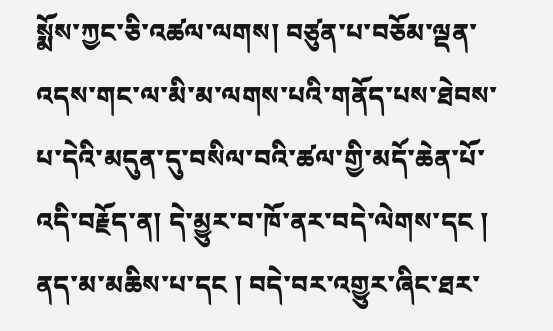སྨོས་ཀྱང་ཅི་འཚལ་ལགས། བཙུན་པ་བཅོམ་ལྡན་འདས་གང་ལ་མི་མ་ལགས་པའི་གནོད་པས་ཐེབས་པ་དེའི་མདུན་དུ་བསིལ་བའི་ཚལ་གྱི་མདོ་ཆེན་པོ་འདི་བརྗོད་ན། དེ་མྱུར་བ་ཁོ་ནར་བདེ་ལེགས་དང ། ནད་མ་མཆིས་པ་དང ། བདེ་བར་འགྱུར་ཞིང་ཐར་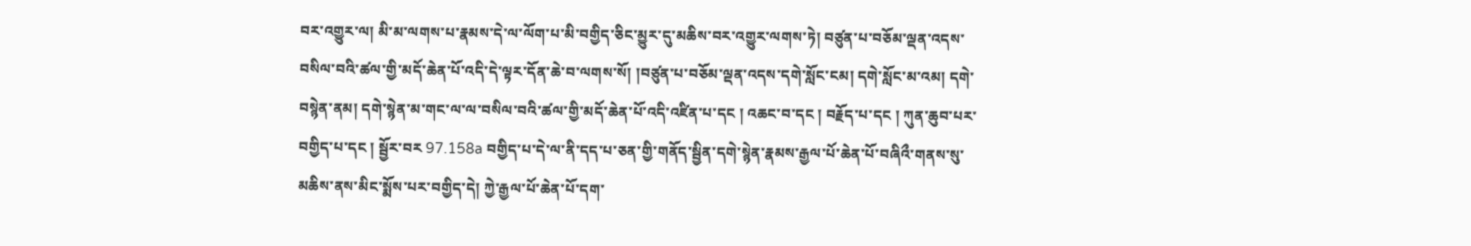བར་འགྱུར་ལ། མི་མ་ལགས་པ་རྣམས་དེ་ལ་ལོག་པ་མི་བགྱིད་ཅིང་མྱུར་དུ་མཆིས་བར་འགྱུར་ལགས་ཏེ། བཙུན་པ་བཅོམ་ལྡན་འདས་བསིལ་བའི་ཚལ་གྱི་མདོ་ཆེན་པོ་འདི་དེ་ལྟར་དོན་ཆེ་བ་ལགས་སོ། །བཙུན་པ་བཅོམ་ལྡན་འདས་དགེ་སློང་ངམ། དགེ་སློང་མ་འམ། དགེ་བསྙེན་ནམ། དགེ་སྙེན་མ་གང་ལ་ལ་བསིལ་བའི་ཚལ་གྱི་མདོ་ཆེན་པོ་འདི་འཛིན་པ་དང ། འཆང་བ་དང ། བརྗོད་པ་དང ། ཀུན་ཆུབ་པར་བགྱིད་པ་དང ། སྦྱོར་བར 97.158a བགྱིད་པ་དེ་ལ་ནི་དད་པ་ཅན་གྱི་གནོད་སྦྱིན་དགེ་སྙེན་རྣམས་རྒྱལ་པོ་ཆེན་པོ་བཞིའྀ་གནས་སུ་མཆིས་ནས་མིང་སྨོས་པར་བགྱིད་དེ། ཀྱེ་རྒྱལ་པོ་ཆེན་པོ་དག་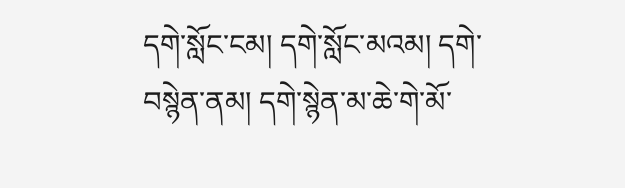དགེ་སློང་ངམ། དགེ་སློང་མའམ། དགེ་བསྙེན་ནམ། དགེ་སྙེན་མ་ཆེ་གེ་མོ་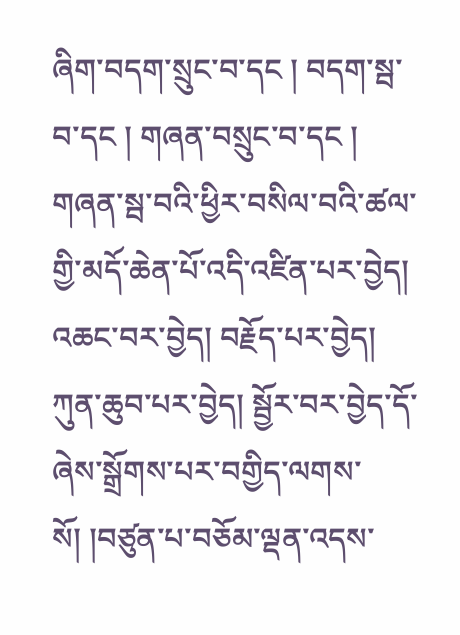ཞིག་བདག་སྲུང་བ་དང ། བདག་སྦ་བ་དང ། གཞན་བསྲུང་བ་དང ། གཞན་སྦ་བའི་ཕྱིར་བསིལ་བའི་ཚལ་གྱི་མདོ་ཆེན་པོ་འདི་འཛིན་པར་བྱེད། འཆང་བར་བྱེད། བརྗོད་པར་བྱེད། ཀུན་ཆུབ་པར་བྱེད། སྦྱོར་བར་བྱེད་དོ་ཞེས་སྒྲོགས་པར་བགྱིད་ལགས་སོ། །བཙུན་པ་བཅོམ་ལྡན་འདས་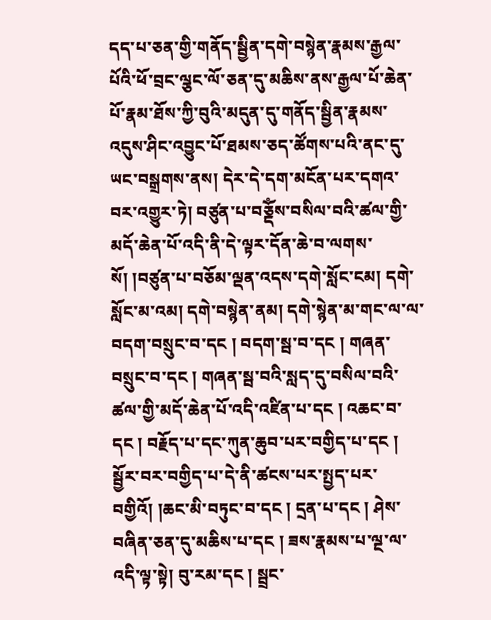དད་པ་ཅན་གྱི་གནོད་སྦྱིན་དགེ་བསྙེན་རྣམས་རྒྱལ་པོའི་ཕོ་བྲང་ལྕང་ལོ་ཅན་དུ་མཆིས་ནས་རྒྱལ་པོ་ཆེན་པོ་རྣམ་ཐོས་ཀྱི་བུའི་མདུན་དུ་གནོད་སྦྱིན་རྣམས་འདུས་ཤིང་འབྱུང་པོ་ཐམས་ཅད་ཚོགས་པའི་ནང་དུ་ཡང་བསྒྲགས་ནས། དེར་དེ་དག་མངོན་པར་དགའ་བར་འགྱུར་ཏེ། བཙུན་པ་བཅྡོཾས་བསིལ་བའི་ཚལ་གྱི་མདོ་ཆེན་པོ་འདི་ནི་དེ་ལྟར་དོན་ཆེ་བ་ལགས་སོ། །བཙུན་པ་བཅོམ་ལྡན་འདས་དགེ་སློང་ངམ། དགེ་སློང་མ་འམ། དགེ་བསྙེན་ནམ། དགེ་སྙེན་མ་གང་ལ་ལ་བདག་བསྲུང་བ་དང ། བདག་སྦ་བ་དང ། གཞན་བསྲུང་བ་དང ། གཞན་སྦ་བའི་སླད་དུ་བསིལ་བའི་ཚལ་གྱི་མདོ་ཆེན་པོ་འདི་འཛིན་པ་དང ། འཆང་བ་དང ། བརྗོད་པ་དང་ཀུན་ཆུབ་པར་བགྱིད་པ་དང ། སྦྱོར་བར་བགྱིད་པ་དེ་ནི་ཚངས་པར་སྤྱད་པར་བགྱིའོ། །ཆང་མི་བཏུང་བ་དང ། དྲན་པ་དང ། ཤེས་བཞིན་ཅན་དུ་མཆིས་པ་དང ། ཟས་རྣམས་པ་ལྔ་ལ་འདི་ལྟ་སྟེ། བུ་རམ་དང ། སྦྲང་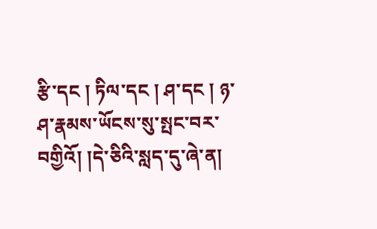རྩི་དང ། ཏིལ་དང ། ཤ་དང ། ཉ་ཤ་རྣམས་ཡོངས་སུ་སྤང་བར་བགྱིའོ། །དེ་ཅིའི་སླད་དུ་ཞེ་ན།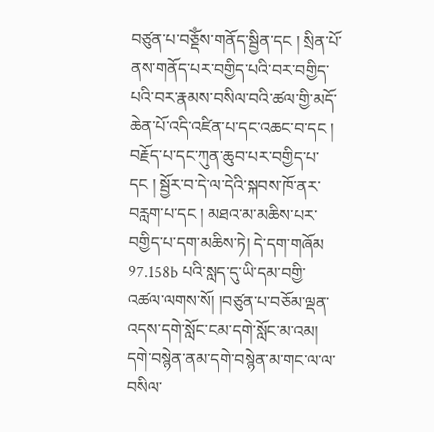བཙུན་པ་བཅྡོཾས་གནོད་སྦྱིན་དང ། སྲིན་པོ་ནས་གནོད་པར་བགྱིད་པའི་བར་བགྱིད་པའི་བར་རྣམས་བསིལ་བའི་ཚལ་གྱི་མདོ་ཆེན་པོ་འདི་འཛིན་པ་དང་འཆང་བ་དང ། བརྗོད་པ་དང་ཀུན་ཆུབ་པར་བགྱིད་པ་དང ། སྦྱོར་བ་དེ་ལ་དེའི་སྐབས་ཁོ་ནར་བརླག་པ་དང ། མཐའ་མ་མཆིས་པར་བགྱིད་པ་དག་མཆིས་ཏེ། དེ་དག་གཞོམ 97.158b པའི་སླད་དུ་ཡི་དམ་བགྱི་འཚལ་ལགས་སོ། །བཙུན་པ་བཅོམ་ལྡན་འདས་དགེ་སློང་ངམ་དགེ་སློང་མ་འམ། དགེ་བསྙེན་ནམ་དགེ་བསྙེན་མ་གང་ལ་ལ་བསིལ་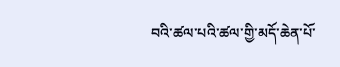བའི་ཚལ་པའི་ཚལ་གྱི་མདོ་ཆེན་པོ་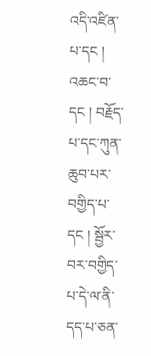འདི་འཛིན་པ་དང ། འཆང་བ་དང ། བརྗོད་པ་དང་ཀུན་ཆུབ་པར་བགྱིད་པ་དང ། སྦྱོར་བར་བགྱིད་པ་དེ་ལ་ནི་དད་པ་ཅན་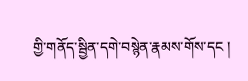གྱི་གནོད་སྦྱིན་དགེ་བསྙེན་རྣམས་གོས་དང །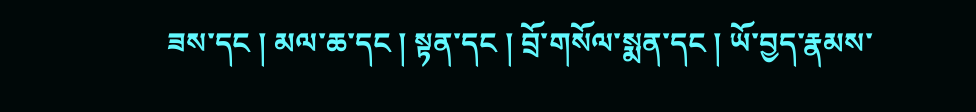ཟས་དང ། མལ་ཆ་དང ། སྟན་དང ། བྲོ་གསོལ་སྨན་དང ། ཡོ་བྱད་རྣམས་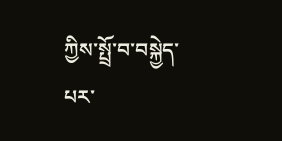ཀྱིས་སྤྲོ་བ་བསྐྱེད་པར་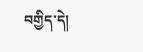བགྱིད་དེ།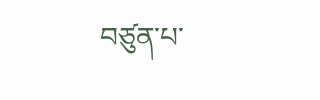བཙུན་པ་